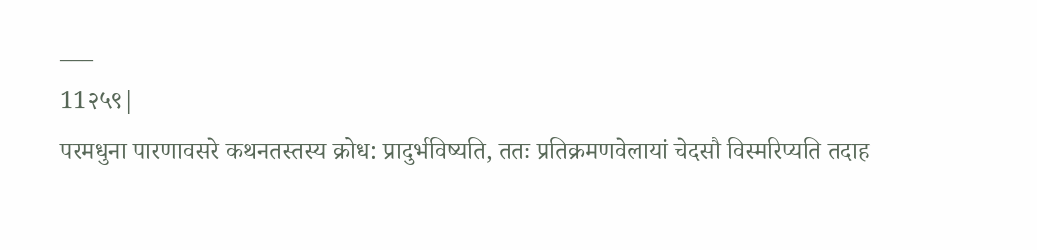___
11२५९|
परमधुना पारणावसरे कथनतस्तस्य क्रोध: प्रादुर्भविष्यति, ततः प्रतिक्रमणवेलायां चेदसौ विस्मरिप्यति तदाह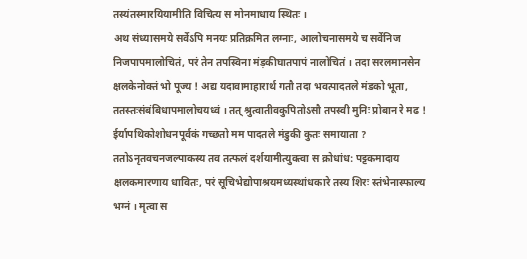तस्यंतस्मारयियामीति विचित्य स मोनमाधाय स्थितः ।
अथ संध्यासमये सर्वेऽपि मनयः प्रतिक्रमित लग्नाः, आलोचनासमये च सर्वेनिज निजपापमालोचितं, परं तेन तपस्विना मंड़कीघातपापं नालोचितं । तदा सरलमानसेन क्षलकेनोक्तं भो पूज्य ! अद्य यदावामाहारार्थ गतौ तदा भवत्पादतले मंडको भूता, ततस्तःसंबंबिधापमालोचयध्वं । तत् श्रुत्वातीवकुपितोऽसौ तपस्वी मुनिः प्रोबान रे मढ ! ईर्यापथिकोशोधनपूर्वकं गच्छतो मम पादतले मंडुकी कुतः समायाता ? ततोऽनृतवचनजल्पाकस्य तव तत्फलं दर्शयामीत्युक्त्वा स क्रोधांध: पट्टकमादाय क्षलकमारणाय धावितः, परं सूचिभेद्योपाश्रयमध्यस्थांधकारे तस्य शिरः स्तंभेनास्फाल्य भग्नं । मृत्वा स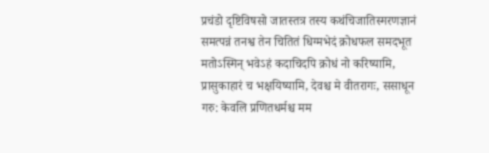प्रचंडो दृष्टिविषसो जातस्तत्र तस्य कथंचिजातिस्मरणज्ञानं समत्पन्नं तनश्व तेन चितितं धिग्मभेदं क्रोधफल समदभूत मतोऽस्मिन् भवेऽहं कदाचिदपि क्रोधं नो करिष्यामि, प्रासुकाहारं च भक्षयिष्यामि, देवश्च मे वीतरागः, ससाधून गरु: केवलि प्रणितधर्मश्च मम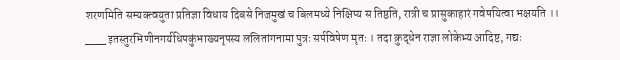शरणमिति सम्यक्त्वयुता प्रतिज्ञा विधाय दिबसे निजमुखं च बिलमध्ये निक्षिप्य स तिष्ठति, रात्री च प्रासुकाहारं गवेषयित्वा भक्षयति ।।
___ इतस्तुरभिणीनगर्यधिपकुंभाख्यनृपस्य ललितांगनामा पुत्रः सर्पविषेण मृतः । तदा क्रुद्धेन राज्ञा लोकेभ्य आदिष्ट, गद्यः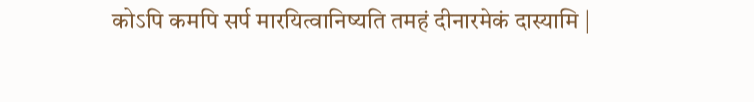कोऽपि कमपि सर्प मारयित्वानिष्यति तमहं दीनारमेकं दास्यामि |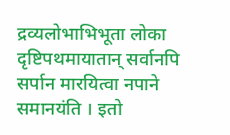द्रव्यलोभाभिभूता लोका दृष्टिपथमायातान् सर्वानपि सर्पान मारयित्वा नपाने समानयंति । इतो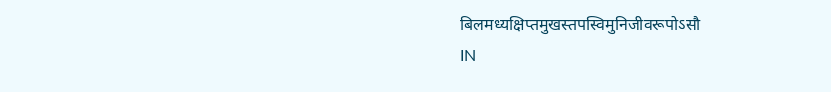बिलमध्यक्षिप्तमुखस्तपस्विमुनिजीवरूपोऽसौ
IN